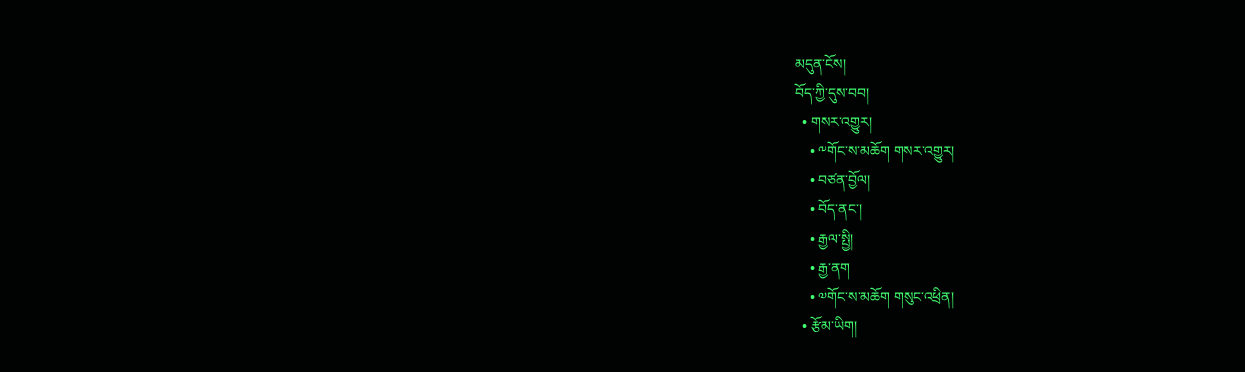མདུན་ངོས།
བོད་ཀྱི་དུས་བབ།
  • གསར་འགྱུར།
    • ༸གོང་ས་མཆོག གསར་འགྱུར།
    • བཙན་བྱོལ།
    • བོད་ནང་།
    • རྒྱལ་སྤྱི།
    • རྒྱ་ནག
    • ༧གོང་ས་མཆོག གསུང་འཕྲིན།
  • རྩོམ་ཡིག།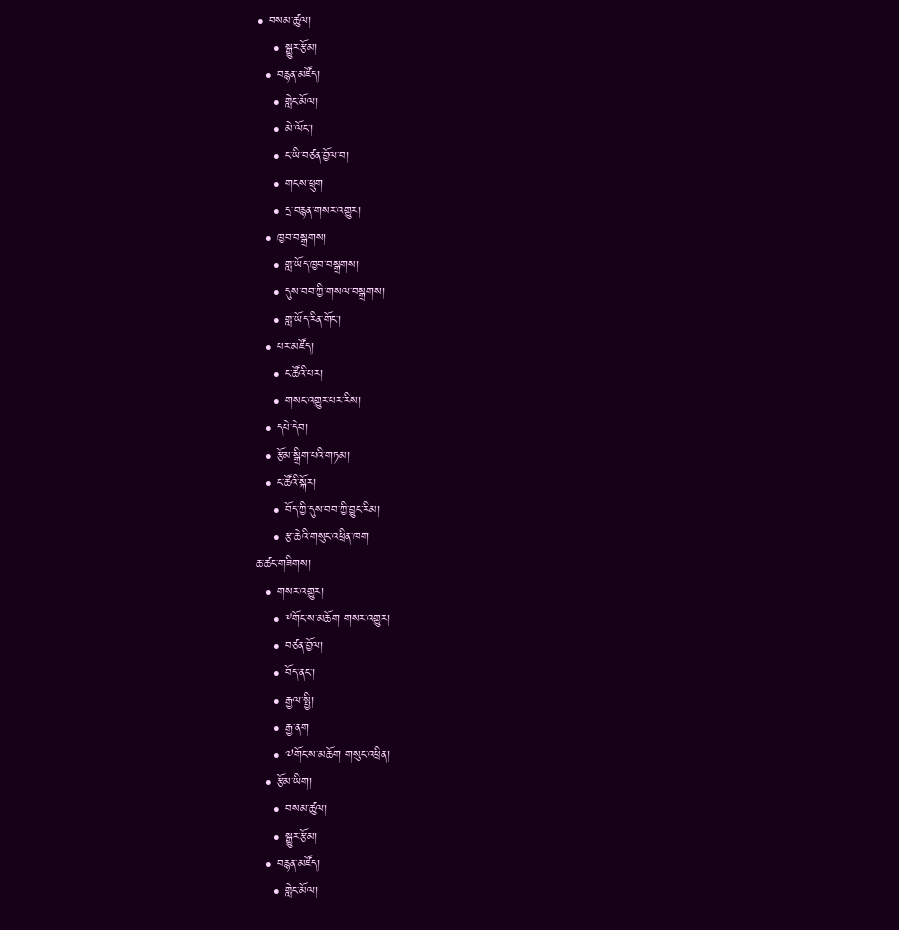• བསམ་ཚུལ།
    • སྒྱུར་རྩོམ།
  • བརྙན་མཛོད།
    • གླེང་མོལ།
    • མེ་ལོང་།
    • ང་ཡི་བཙན་བྱོལ་བ།
    • གངས་ཕྲུག
    • དྲ་བརྙན་གསར་འགྱུར།
  • ཁྱབ་བསྒྲགས།
    • གླ་ཡོད་ཁྱབ་བསྒྲགས།
    • དུས་བབ་ཀྱི་གསལ་བསྒྲགས།
    • གླ་ཡོད་རིན་གོང་།
  • པར་མཛོད།
    • ང་ཚོའི་པར།
    • གསང་འགྱུར་པར་རིས།
  • དཔེ་དེབ།
  • རྩོམ་སྒྲིག་པའི་གཏམ།
  • ང་ཚོའི་སྐོར།
    • བོད་ཀྱི་དུས་བབ་ཀྱི་བྱུང་རིམ།
    • རྩ་ཆེའི་གསུང་འཕྲིན་ཁག
ཆ་ཚང་གཟིགས།
  • གསར་འགྱུར།
    • ༸གོང་ས་མཆོག གསར་འགྱུར།
    • བཙན་བྱོལ།
    • བོད་ནང་།
    • རྒྱལ་སྤྱི།
    • རྒྱ་ནག
    • ༧གོང་ས་མཆོག གསུང་འཕྲིན།
  • རྩོམ་ཡིག།
    • བསམ་ཚུལ།
    • སྒྱུར་རྩོམ།
  • བརྙན་མཛོད།
    • གླེང་མོལ།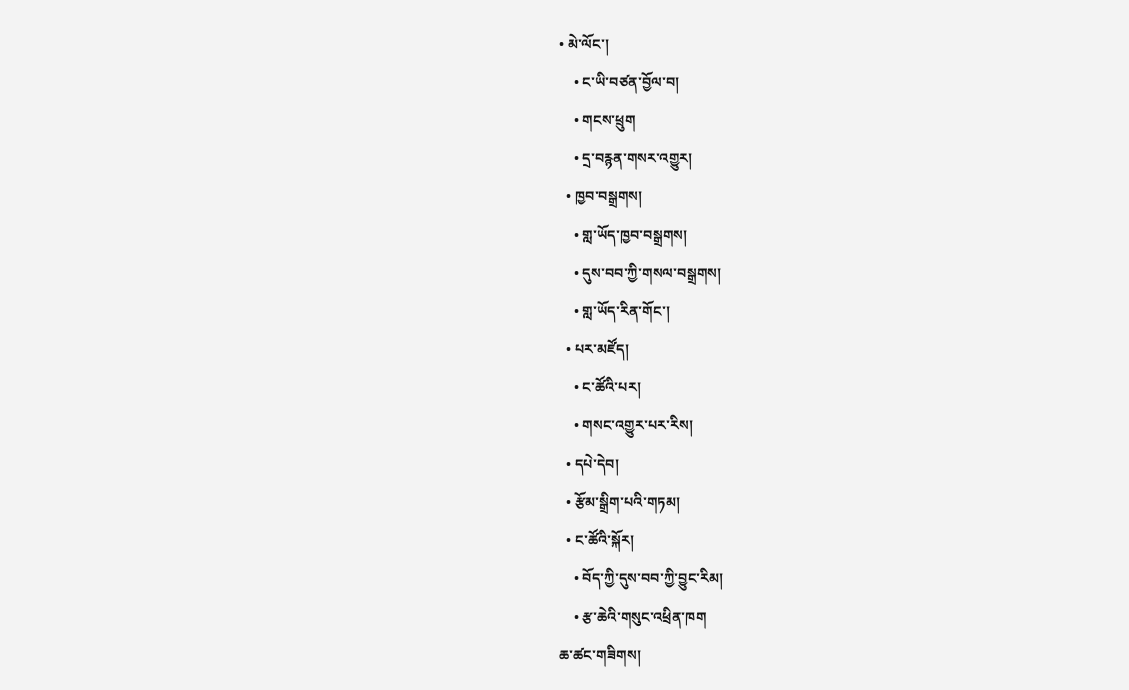• མེ་ལོང་།
    • ང་ཡི་བཙན་བྱོལ་བ།
    • གངས་ཕྲུག
    • དྲ་བརྙན་གསར་འགྱུར།
  • ཁྱབ་བསྒྲགས།
    • གླ་ཡོད་ཁྱབ་བསྒྲགས།
    • དུས་བབ་ཀྱི་གསལ་བསྒྲགས།
    • གླ་ཡོད་རིན་གོང་།
  • པར་མཛོད།
    • ང་ཚོའི་པར།
    • གསང་འགྱུར་པར་རིས།
  • དཔེ་དེབ།
  • རྩོམ་སྒྲིག་པའི་གཏམ།
  • ང་ཚོའི་སྐོར།
    • བོད་ཀྱི་དུས་བབ་ཀྱི་བྱུང་རིམ།
    • རྩ་ཆེའི་གསུང་འཕྲིན་ཁག
ཆ་ཚང་གཟིགས།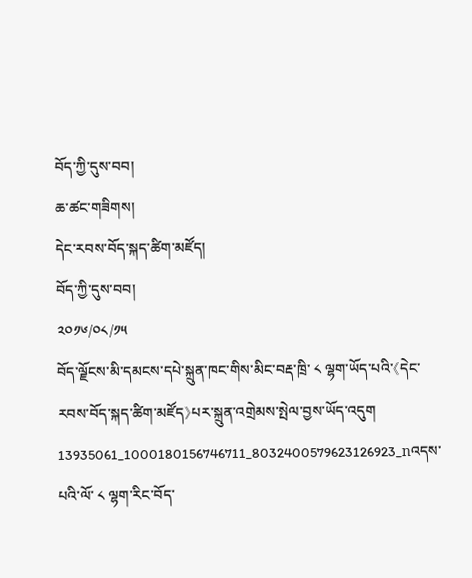བོད་ཀྱི་དུས་བབ།
ཆ་ཚང་གཟིགས།
དེང་རབས་བོད་སྐད་ཚིག་མཛོད།
བོད་ཀྱི་དུས་བབ།
༢༠༡༦/༠༨/༡༥
བོད་ལྗོངས་མི་དམངས་དཔེ་སྐྲུན་ཁང་གིས་མིང་བརྡ་ཁྲི་ ༨ ལྷག་ཡོད་པའི་《དེང་རབས་བོད་སྐད་ཚིག་མཛོད》པར་སྐྲུན་འགྲེམས་སྤེལ་བྱས་ཡོད་འདུག
13935061_1000180156746711_8032400579623126923_nའདས་པའི་ལོ་ ༨ ལྷག་རིང་བོད་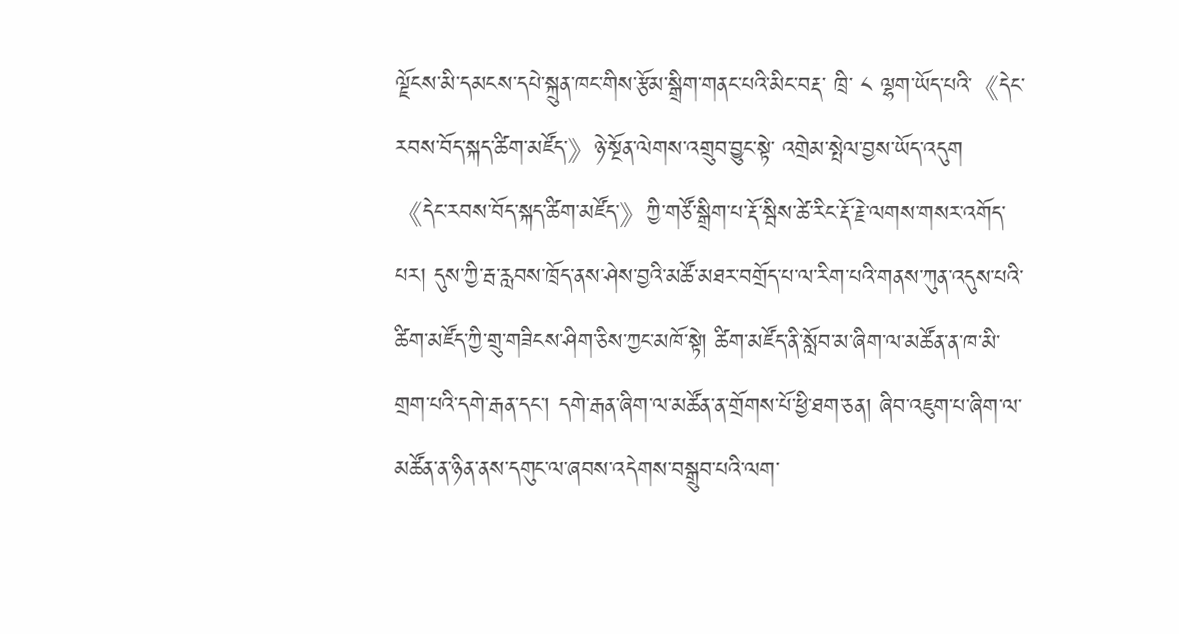ལྗོངས་མི་དམངས་དཔེ་སྐྲུན་ཁང་གིས་རྩོམ་སྒྲིག་གནང་པའི་མིང་བརྡ་ ཁྲི་ ༨ ལྷག་ཡོད་པའི་《དེང་རབས་བོད་སྐད་ཚིག་མཛོད་》ཉེ་སྔོན་ལེགས་འགྲུབ་བྱུང་སྟེ་ འགྲེམ་སྤེལ་བྱས་ཡོད་འདུག
《དེང་རབས་བོད་སྐད་ཚིག་མཛོད་》ཀྱི་གཙོ་སྒྲིག་པ་རྡོ་སྦིས་ཚེ་རིང་རྡོ་རྗེ་ལགས་གསར་འགོད་པར། དུས་ཀྱི་རྦ་རླབས་ཁྲོད་ནས་ཤེས་བྱའི་མཚོ་མཐར་བགྲོད་པ་ལ་རིག་པའི་གནས་ཀུན་འདུས་པའི་ཚིག་མཛོད་ཀྱི་གྲུ་གཟིངས་ཤིག་ཅིས་ཀྱང་མཁོ་སྟེ། ཚིག་མཛོད་ནི་སློབ་མ་ཞིག་ལ་མཚོན་ན་ཁ་མི་གྲག་པའི་དགེ་རྒན་དང་། དགེ་རྒན་ཞིག་ལ་མཚོན་ན་གྲོགས་པོ་ཕྱི་ཐག་ཅན། ཞིབ་འཇུག་པ་ཞིག་ལ་མཚོན་ན་ཉིན་ནས་དགུང་ལ་ཞབས་འདེགས་བསྒྲུབ་པའི་ལག་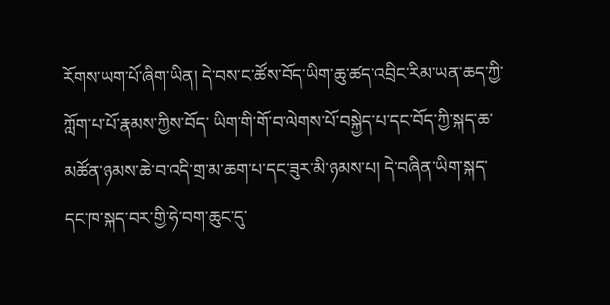རོགས་ཡག་པོ་ཞིག་ཡིན། དེ་བས་ང་ཚོས་བོད་ཡིག་ཆུ་ཚད་འབྲིང་རིམ་ཡན་ཆད་ཀྱི་ཀློག་པ་པོ་རྣམས་ཀྱིས་བོད་ ཡིག་གི་གོ་བ་ལེགས་པོ་བསྐྱེད་པ་དང་བོད་ཀྱི་སྐད་ཆ་མཚོན་ཉམས་ཆེ་བ་འདི་གྲ་མ་ཆག་པ་དང་ཟུར་མི་ཉམས་པ། དེ་བཞིན་ཡིག་སྐད་དང་ཁ་སྐད་བར་གྱི་ཧེ་བག་ཆུང་དུ་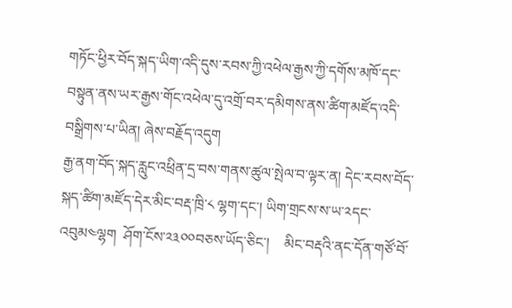གཏོང་ཕྱིར་བོད་སྐད་ཡིག་འདི་དུས་རབས་ཀྱི་འཕེལ་རྒྱས་ཀྱི་དགོས་མཁོ་དང་བསྟུན་ནས་ཡར་རྒྱས་གོང་འཕེལ་དུ་འགྲོ་བར་དམིགས་ནས་ཚིག་མཛོད་འདི་བསྒྲིགས་པ་ཡིན། ཞེས་བརྗོད་འདུག
རྒྱ་ནག་བོད་སྐད་རླུང་འཕྲིན་དྲ་བས་གནས་ཚུལ་སྤེལ་བ་ལྟར་ན། དེང་རབས་བོད་སྐད་ཚིག་མཛོད་དེར་མིང་བརྡ་ཁྲི་༨ ལྷག་དང་། ཡིག་གྲངས་ས་ཡ་༢དང་འབུམ༤ལྷག  ཤོག་ངོས་༢༣༠༠བཅས་ཡོད་ཅིང་།    མིང་བརྡའི་ནང་དོན་གཙོ་བོ་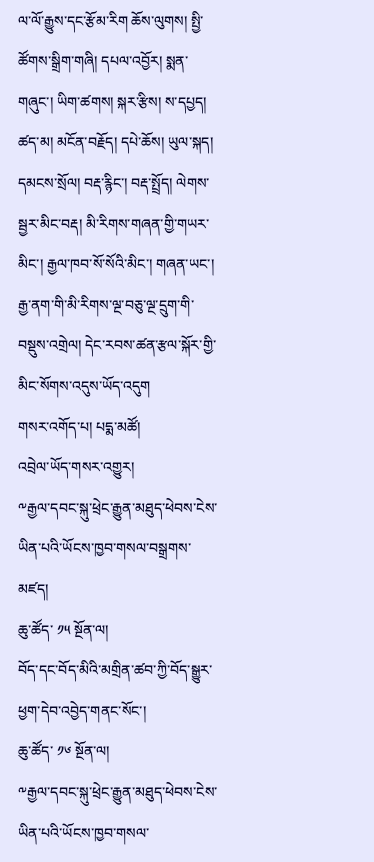ལ་ལོ་རྒྱུས་དང་རྩོམ་རིག ཆོས་ལུགས། སྤྱི་ཚོགས་སྒྲིག་གཞི། དཔལ་འབྱོར། སྨན་གཞུང་། ཡིག་ཚགས། སྐར་རྩིས། ས་དཔྱད། ཚད་མ། མངོན་བརྗོད། དཔེ་ཆོས། ཡུལ་སྐད། དམངས་སྲོལ། བརྡ་རྙིང་། བརྡ་སྤྲོད། ལེགས་སྦྱར་མིང་བརྡ། མི་རིགས་གཞན་གྱི་གཡར་མིང་། རྒྱལ་ཁབ་སོ་སོའི་མིང་། གཞན་ཡང་། རྒྱ་ནག་གི་མི་རིགས་ལྔ་བཅུ་ལྔ་དྲུག་གི་བསྡུས་འགྲེལ། དེང་རབས་ཚན་རྩལ་སྐོར་གྱི་མིང་སོགས་འདུས་ཡོད་འདུག
གསར་འགོད་པ། པདྨ་མཚོ།
འབྲེལ་ཡོད་གསར་འགྱུར།
༸རྒྱལ་དབང་སྐུ་ཕྲེང་རྒྱུན་མཐུད་ཕེབས་ངེས་ཡིན་པའི་ཡོངས་ཁྱབ་གསལ་བསྒྲགས་མཛད།
ཆུ་ཚོད་ ༡༥ སྔོན་ལ།
བོད་དང་བོད་མིའི་མགྲིན་ཚབ་ཀྱི་བོད་སྒྱུར་ཕྱག་དེབ་འབྱེད་གནང་སོང་།
ཆུ་ཚོད་ ༡༦ སྔོན་ལ།
༸རྒྱལ་དབང་སྐུ་ཕྲེང་རྒྱུན་མཐུད་ཕེབས་ངེས་ཡིན་པའི་ཡོངས་ཁྱབ་གསལ་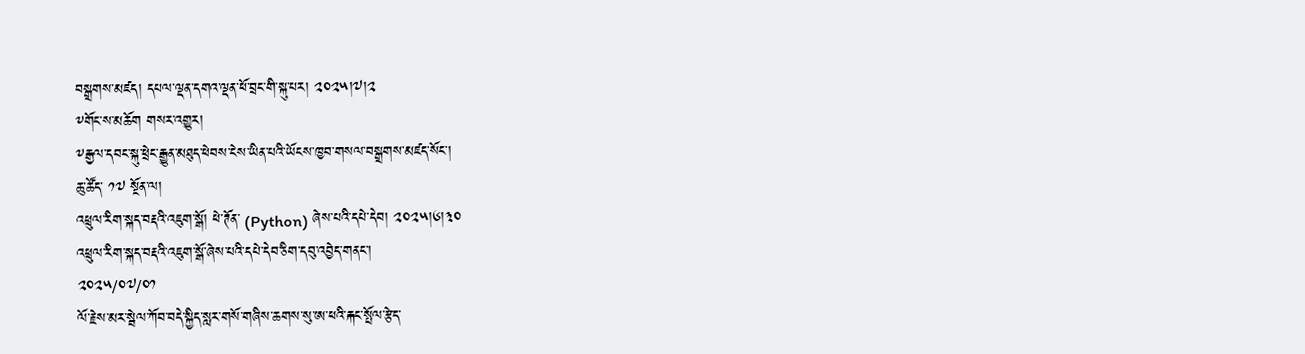བསྒྲགས་མཛད། དཔལ་ལྡན་དགའ་ལྡན་ཕོ་བྲང་གི་སྐུ་པར། ༢༠༢༥།༧།༢
༸གོང་ས་མཆོག གསར་འགྱུར།
༸རྒྱལ་དབང་སྐུ་ཕྲེང་རྒྱུན་མཐུད་ཕེབས་ངེས་ཡིན་པའི་ཡོངས་ཁྱབ་གསལ་བསྒྲགས་མཛད་སོང་།
ཆུ་ཚོད་ ༡༧ སྔོན་ལ།
འཕྲུལ་རིག་སྐད་བརྡའི་འཇུག་སྒོ། ཕེ་ཊོན་ (Python) ཞེས་པའི་དཔེ་དེབ། ༢༠༢༥།༦།༣༠
འཕྲུལ་རིག་སྐད་བརྡའི་འཇུག་སྒོ་ཞེས་པའི་དཔེ་དེབ་ཅིག་དབུ་འབྱེད་གནང་།
༢༠༢༥/༠༧/༠༡
ལོ་རྗེས་མར་སྦེལ་ཀོབ་བདེ་སྐྱིད་སླར་གསོ་གཞིས་ཆགས་སུ་ཨ་ཕའི་རྐང་སྤོལ་རྩེད་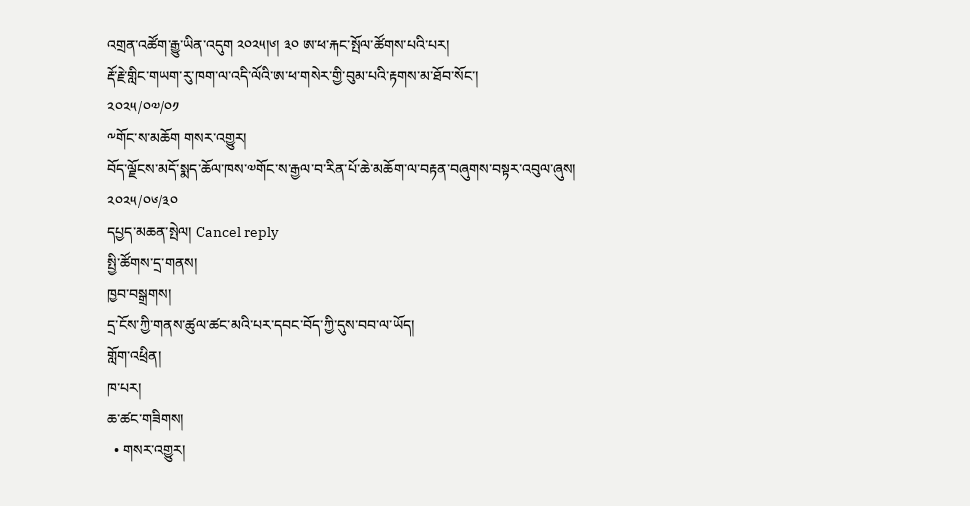འགྲན་འཚོག་རྒྱུ་ཡིན་འདུག ༢༠༢༥།༦། ༣༠ ཨ་ཕ་རྐང་སྤོལ་ཚོགས་པའི་པར།
རྡོ་རྗེ་གླིང་གཡག་རུ་ཁག་ལ་འདི་ལོའི་ཨ་ཕ་གསེར་གྱི་བུམ་པའི་རྟགས་མ་ཐོབ་སོང་།
༢༠༢༥/༠༧/༠༡
༸གོང་ས་མཆོག གསར་འགྱུར།
བོད་ལྗོངས་མདོ་སྨད་ཆོལ་ཁས་༧གོང་ས་རྒྱལ་བ་རིན་པོ་ཆེ་མཆོག་ལ་བརྟན་བཞུགས་བསྟར་འབུལ་ཞུས།
༢༠༢༥/༠༦/༣༠
དཔྱད་མཆན་སྤེལ། Cancel reply
སྤྱི་ཚོགས་དྲ་གནས།
ཁྱབ་བསྒྲགས།
དྲ་ངོས་ཀྱི་གནས་ཚུལ་ཚང་མའི་པར་དབང་བོད་ཀྱི་དུས་བབ་ལ་ཡོད།
གློག་འཕྲིན།
ཁ་པར།
ཆ་ཚང་གཟིགས།
  • གསར་འགྱུར།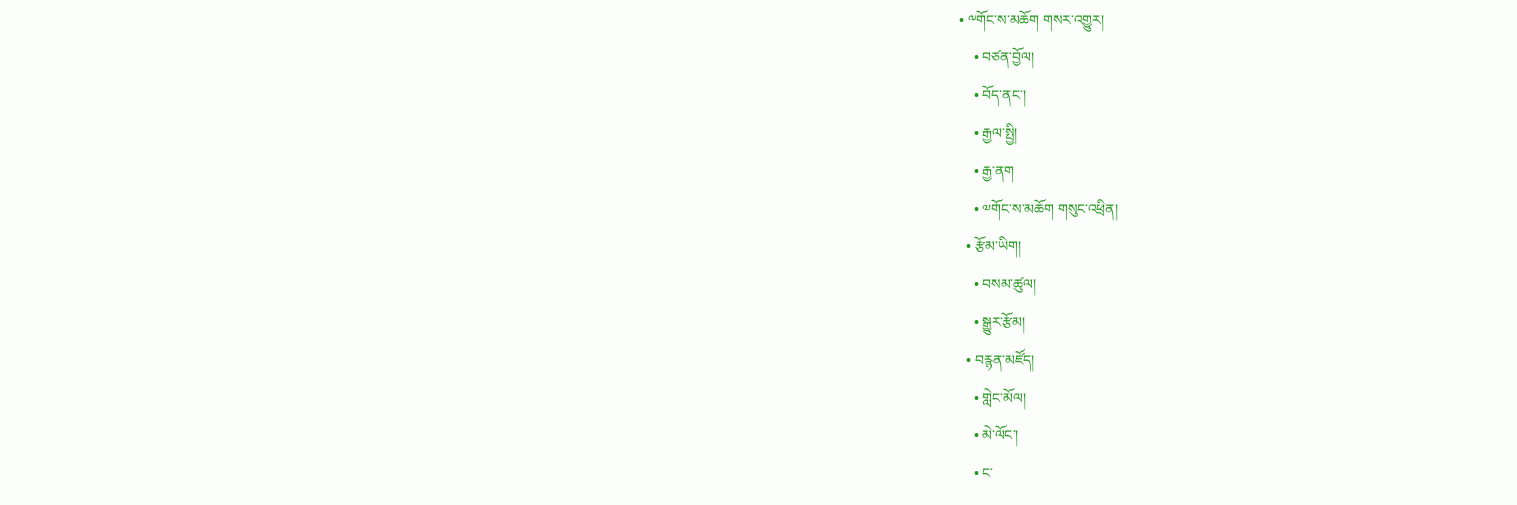• ༸གོང་ས་མཆོག གསར་འགྱུར།
    • བཙན་བྱོལ།
    • བོད་ནང་།
    • རྒྱལ་སྤྱི།
    • རྒྱ་ནག
    • ༧གོང་ས་མཆོག གསུང་འཕྲིན།
  • རྩོམ་ཡིག།
    • བསམ་ཚུལ།
    • སྒྱུར་རྩོམ།
  • བརྙན་མཛོད།
    • གླེང་མོལ།
    • མེ་ལོང་།
    • ང་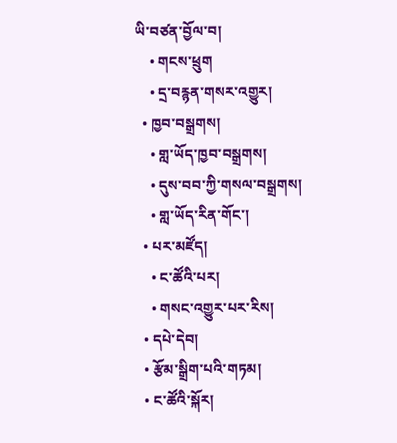ཡི་བཙན་བྱོལ་བ།
    • གངས་ཕྲུག
    • དྲ་བརྙན་གསར་འགྱུར།
  • ཁྱབ་བསྒྲགས།
    • གླ་ཡོད་ཁྱབ་བསྒྲགས།
    • དུས་བབ་ཀྱི་གསལ་བསྒྲགས།
    • གླ་ཡོད་རིན་གོང་།
  • པར་མཛོད།
    • ང་ཚོའི་པར།
    • གསང་འགྱུར་པར་རིས།
  • དཔེ་དེབ།
  • རྩོམ་སྒྲིག་པའི་གཏམ།
  • ང་ཚོའི་སྐོར།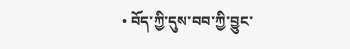• བོད་ཀྱི་དུས་བབ་ཀྱི་བྱུང་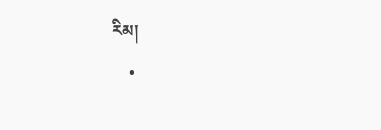རིམ།
    •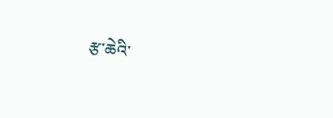རྩ་ཆེའི་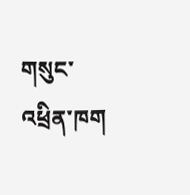གསུང་འཕྲིན་ཁག